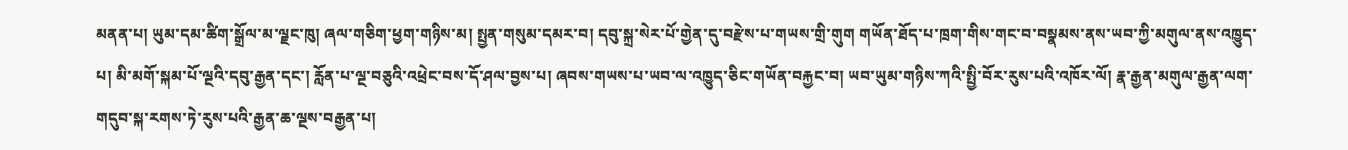མནན་པ། ཡུམ་དམ་ཚིག་སྒྲོལ་མ་ལྗང་ཁུ། ཞལ་གཅིག་ཕྱག་གཉིས་མ། སྤྱན་གསུམ་དམར་བ། དབུ་སྐྲ་སེར་པོ་གྱེན་དུ་བརྫེས་པ་གཡས་གྲི་གུག གཡོན་ཐོད་པ་ཁྲག་གིས་གང་བ་བསྣམས་ནས་ཡབ་ཀྱི་མགུལ་ནས་འཁྱུད་པ། མི་མགོ་སྐམ་པོ་ལྔའི་དབུ་རྒྱན་དང་། རློན་པ་ལྔ་བཅུའི་འཕྲེང་བས་དོ་ཤལ་བྱས་པ། ཞབས་གཡས་པ་ཡབ་ལ་འཁྱུད་ཅིང་གཡོན་བརྐྱང་བ། ཡབ་ཡུམ་གཉིས་ཀའི་སྤྱི་བོར་རུས་པའི་འཁོར་ལོ། རྣ་རྒྱན་མགུལ་རྒྱན་ལག་གདུབ་སྐ་རགས་ཏེ་རུས་པའི་རྒྱན་ཆ་ལྔས་བརྒྱན་པ།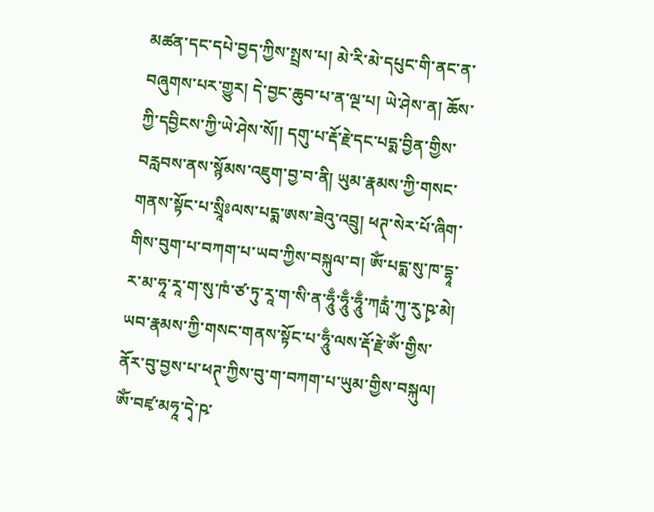མཚན་དང་དཔེ་བྱད་ཀྱིས་སྤྲས་པ། མེ་རི་མེ་དཔུང་གི་ནང་ན་བཞུགས་པར་གྱུར། དེ་བྱང་ཆུབ་པ་ན་ལྔ་པ། ཡེ་ཤེས་ན། ཆོས་ཀྱི་དབྱིངས་ཀྱི་ཡེ་ཤེས་སོ།། དགུ་པ་རྡོ་རྗེ་དང་པདྨ་བྱིན་གྱིས་བརླབས་ནས་སྙོམས་འཇུག་བྱ་བ་ནི། ཡུམ་རྣམས་ཀྱི་གསང་གནས་སྟོང་པ་སྲཱིཿལས་པདྨ་ཨས་ཟེའུ་འབྲུ། ཕཊ྄་སེར་པོ་ཞིག་གིས་བུག་པ་བཀག་པ་ཡབ་ཀྱིས་བསྐུལ་བ། ཨོཾ་པདྨ་སུ་ཁ་དྷཱ་ར་མ་ཧཱ་རཱ་ག་སུ་ཁཾ་ཙ་ཏུ་རཱ་ག་སི་ན་ཧཱུྃ་ཧཱུྃ་ཧཱུྃ་ཀརྻཾ་ཀུ་རུ་ཥྭ་མེ། ཡབ་རྣམས་ཀྱི་གསང་གནས་སྟོང་པ་ཧཱུྃ་ལས་རྡོ་རྗེ་ཨོཾ་གྱིས་ནོར་བུ་བྱས་པ་ཕཊ྄་ཀྱིས་བུ་ག་བཀག་པ་ཡུམ་གྱིས་བསྐུལ། ཨོཾ་བཛྭ་མཧཱ་དྭེ་ཥ་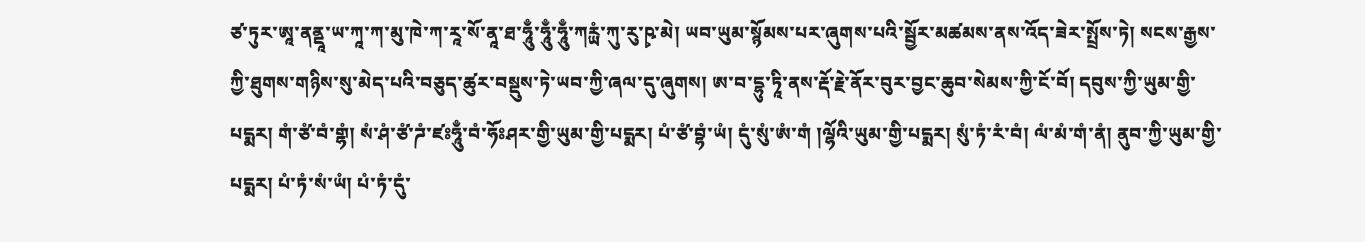ཙ་ཏུར་ཨཱ་ནནྡཱ་ཡ་ཀཱ་ཀ་མུ་ཁེ་ཀ་རཱ་སོ་ནཱ་ཐ་ཧཱུྃ་ཧཱུྃ་ཧཱུྃ་ཀརྻཾ་ཀུ་རུ་ཥྭ་མེ། ཡབ་ཡུམ་སྙོམས་པར་ཞུགས་པའི་སྦྱོར་མཚམས་ནས་འོད་ཟེར་སྤྲོས་ཏེ། སངས་རྒྱས་ཀྱི་ཐུགས་གཉིས་སུ་མེད་པའི་བཅུད་ཚུར་བསྡུས་ཏེ་ཡབ་ཀྱི་ཞལ་དུ་ཞུགས། ཨ་བ་དྷུ་ཏཱི་ནས་རྡོ་རྗེ་ནོར་བུར་བྱང་ཆུབ་སེམས་ཀྱི་ངོ་བོ། དབུས་ཀྱི་ཡུམ་གྱི་པདྨར། གཾ་ཙཾ་བཾ་གྷཾ། སཾ་ཤཾ་ཙཾ་ཌཾ་ཛཿཧཱུྃ་བཾ་ཧོཿཤར་གྱི་ཡུམ་གྱི་པདྨར། པཾ་ཙཾ་བྷཾ་ཡཾ། དུཾ་སུཾ་ཨཾ་གཾ །ལྷོའི་ཡུམ་གྱི་པདྨར། སུཾ་ཏཾ་རཾ་བཾ། ལཾ་མཾ་གཾ་ནཾ། ནུབ་ཀྱི་ཡུམ་གྱི་པདྨར། པཾ་ཏཾ་སཾ་ཡཾ། པཾ་ཏཾ་དུཾ་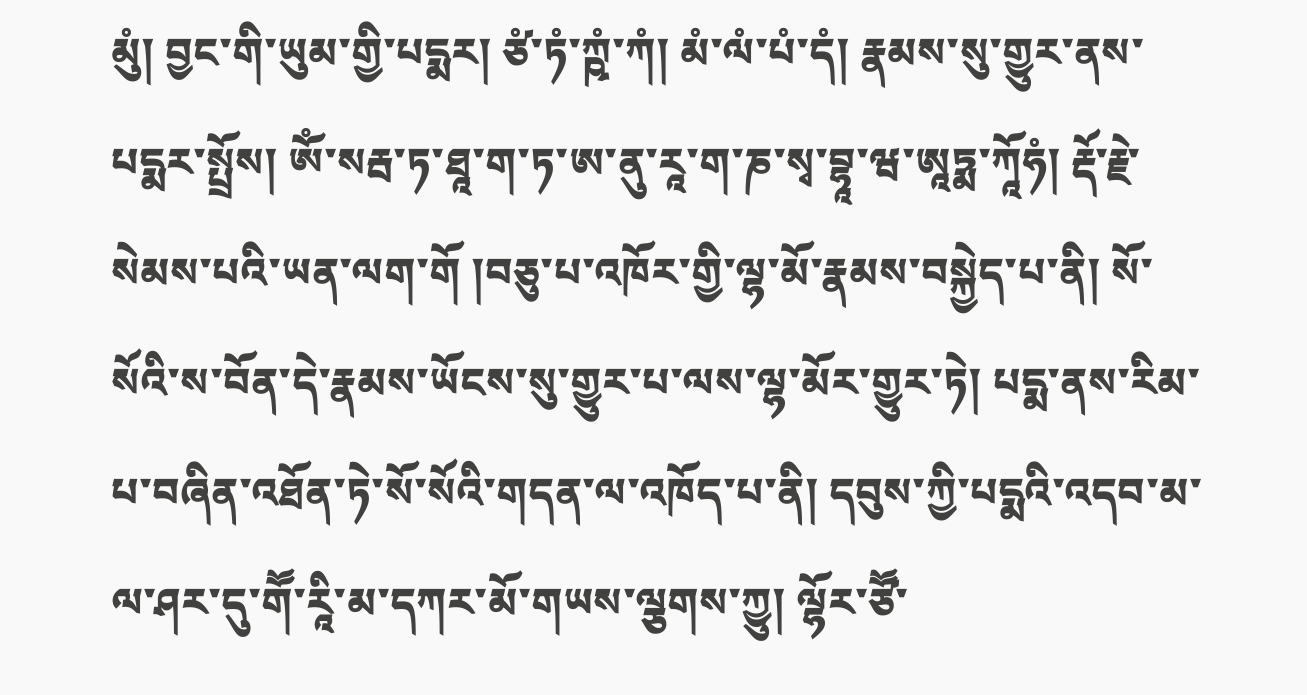མུཾ། བྱང་གི་ཡུམ་གྱི་པདྨར། ཙཾ་ཏཾ་ཀྵཾ་ཀཾ། མཾ་ལཾ་པཾ་དཾ། རྣམས་སུ་གྱུར་ནས་པདྨར་སྤྲོས། ཨོཾ་སརྦ་ཏ་ཐཱ་ག་ཏ་ཨ་ནུ་རཱ་ག་ཎ་སྭ་བྷཱ་ཝ་ཨཱཏྨ་ཀཱོཧཾ། རྡོ་རྗེ་སེམས་པའི་ཡན་ལག་གོ །བཅུ་པ་འཁོར་གྱི་ལྷ་མོ་རྣམས་བསྐྱེད་པ་ནི། སོ་སོའི་ས་བོན་དེ་རྣམས་ཡོངས་སུ་གྱུར་པ་ལས་ལྷ་མོར་གྱུར་ཏེ། པདྨ་ནས་རིམ་པ་བཞིན་འཐོན་ཏེ་སོ་སོའི་གདན་ལ་འཁོད་པ་ནི། དབུས་ཀྱི་པདྨའི་འདབ་མ་ལ་ཤར་དུ་གཽ་རཱི་མ་དཀར་མོ་གཡས་ལྕགས་ཀྱུ། ལྷོར་ཙཽ་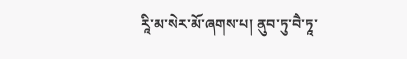རཱི་མ་སེར་མོ་ཞགས་པ། ནུབ་ཏུ་བཻ་ཏཱ་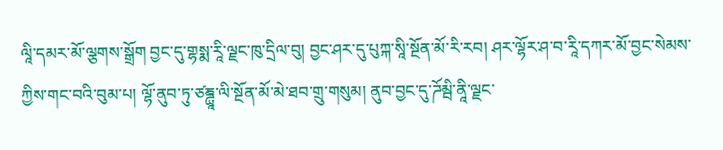ལཱི་དམར་མོ་ལྕགས་སྒྲོག བྱང་དུ་གྷསྨ་རཱི་ལྗང་ཁུ་དྲིལ་བུ། བྱང་ཤར་དུ་པུཀྐ་སཱི་སྔོན་མོ་རི་རབ། ཤར་ལྷོར་ཤ་བ་རཱི་དཀར་མོ་བྱང་སེམས་ཀྱིས་གང་བའི་བུམ་པ། ལྷོ་ནུབ་ཏུ་ཙཎྜྻཱ་ལི་སྔོན་མོ་མེ་ཐབ་གྲུ་གསུམ། ནུབ་བྱང་དུ་ཌོམྦི་ནཱི་ལྗང་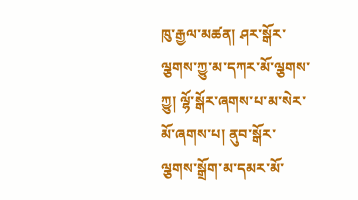ཁུ་རྒྱལ་མཚན། ཤར་སྒོར་ལྕགས་ཀྱུ་མ་དཀར་མོ་ལྕགས་ཀྱུ། ལྷོ་སྒོར་ཞགས་པ་མ་སེར་མོ་ཞགས་པ། ནུབ་སྒོར་ལྕགས་སྒྲོག་མ་དམར་མོ་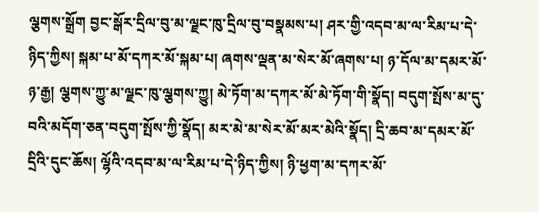ལྕགས་སྒྲོག བྱང་སྒོར་དྲིལ་བུ་མ་ལྗང་ཁུ་དྲིལ་བུ་བསྣམས་པ། ཤར་གྱི་འདབ་མ་ལ་རིམ་པ་དེ་ཉིད་ཀྱིས། སྐམ་པ་མོ་དཀར་མོ་སྐམ་པ། ཞགས་ལྡན་མ་སེར་མོ་ཞགས་པ། ཉ་དོལ་མ་དམར་མོ་ཉ་རྒྱ། ལྕགས་ཀྱུ་མ་ལྗང་ཁུ་ལྕགས་ཀྱུ། མེ་ཏོག་མ་དཀར་མོ་མེ་ཏོག་གི་སྣོད། བདུག་སྤོས་མ་དུ་བའི་མདོག་ཅན་བདུག་སྤོས་ཀྱི་སྣོད། མར་མེ་མ་སེར་མོ་མར་མེའི་སྣོད། དྲི་ཆབ་མ་དམར་མོ་དྲིའི་དུང་ཆོས། ལྷོའི་འདབ་མ་ལ་རིམ་པ་དེ་ཉིད་ཀྱིས། ཉི་ཕྱག་མ་དཀར་མོ་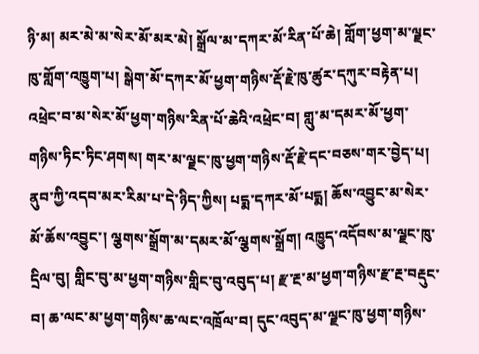ཉི་མ། མར་མེ་མ་སེར་མོ་མར་མེ། སྒྲོལ་མ་དཀར་མོ་རིན་པོ་ཆེ། གློག་ཕྱག་མ་ལྗང་ཁུ་གློག་འཁྱུག་པ། སྒེག་མོ་དཀར་མོ་ཕྱག་གཉིས་རྡོ་རྗེ་ཁུ་ཚུར་དཀུར་བརྟེན་པ། འཕྲེང་བ་མ་སེར་མོ་ཕྱག་གཉིས་རིན་པོ་ཆེའི་འཕྲེང་བ། གླུ་མ་དམར་མོ་ཕྱག་གཉིས་ཏིང་ཏིང་ཤགས། གར་མ་ལྗང་ཁུ་ཕྱག་གཉིས་རྡོ་རྗེ་དང་བཅས་གར་བྱེད་པ། ནུབ་ཀྱི་འདབ་མར་རིམ་པ་དེ་ཉིད་ཀྱིས། པདྨ་དཀར་མོ་པདྨ། ཆོས་འབྱུང་མ་སེར་མོ་ཆོས་འབྱུང་། ལྕགས་སྒྲོག་མ་དམར་མོ་ལྕགས་སྒྲོག། འཁྱུད་འདོབས་མ་ལྗང་ཁུ་དྲིལ་བུ། གླིང་བུ་མ་ཕྱག་གཉིས་གླིང་བུ་འབུད་པ། རྫ་རྔ་མ་ཕྱག་གཉིས་རྫ་རྔ་བརྡུང་བ། ཆ་ལང་མ་ཕྱག་གཉིས་ཆ་ལང་འཁྲོལ་བ། དུང་འབུད་མ་ལྗང་ཁུ་ཕྱག་གཉིས་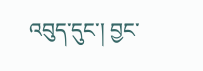འབུད་དུང་། བྱང་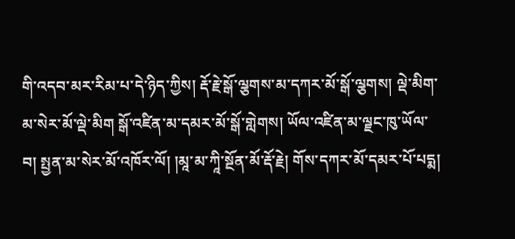གི་འདབ་མར་རིམ་པ་དེ་ཉིད་ཀྱིས། རྡོ་རྗེ་སྒོ་ལྕགས་མ་དཀར་མོ་སྒོ་ལྕགས། ལྡེ་མིག་མ་སེར་མོ་ལྡེ་མིག སྒོ་འཛིན་མ་དམར་མོ་སྒོ་གླེགས། ཡོལ་འཛིན་མ་ལྗང་ཁུ་ཡོལ་བ། སྤྱན་མ་སེར་མོ་འཁོར་ལོ། །མཱ་མ་ཀཱི་སྔོན་མོ་རྡོ་རྗེ། གོས་དཀར་མོ་དམར་པོ་པདྨ།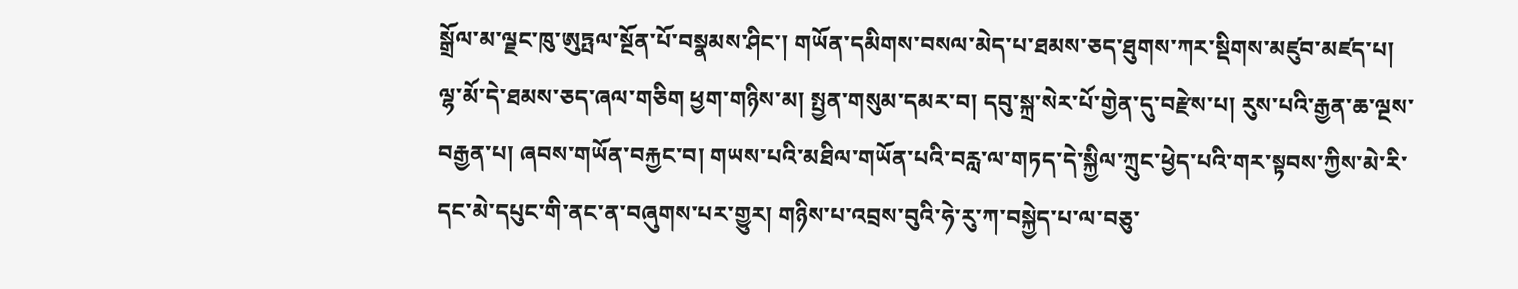སྒྲོལ་མ་ལྗང་ཁུ་ཨུཏྤལ་སྔོན་པོ་བསྣམས་ཤིང་། གཡོན་དམིགས་བསལ་མེད་པ་ཐམས་ཅད་ཐུགས་ཀར་སྡིགས་མཛུབ་མཛད་པ། ལྷ་མོ་དེ་ཐམས་ཅད་ཞལ་གཅིག ཕྱག་གཉིས་མ། སྤྱན་གསུམ་དམར་བ། དབུ་སྐྲ་སེར་པོ་གྱེན་དུ་བརྫེས་པ། རུས་པའི་རྒྱན་ཆ་ལྔས་བརྒྱན་པ། ཞབས་གཡོན་བརྐྱང་བ། གཡས་པའི་མཐིལ་གཡོན་པའི་བརླ་ལ་གཏད་དེ་སྐྱིལ་ཀྲུང་ཕྱེད་པའི་གར་སྟབས་ཀྱིས་མེ་རི་དང་མེ་དཔུང་གི་ནང་ན་བཞུགས་པར་གྱུར། གཉིས་པ་འབྲས་བུའི་ཧེ་རུ་ཀ་བསྐྱེད་པ་ལ་བཅུ་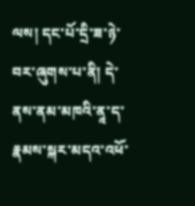ལས། དང་པོ་དྲི་ཟ་ཉེ་བར་ཞུགས་པ་ནི། དེ་ནས་ནམ་མཁའི་ནཱ་ད་རྣམས་སྐར་མདའ་འཕོ་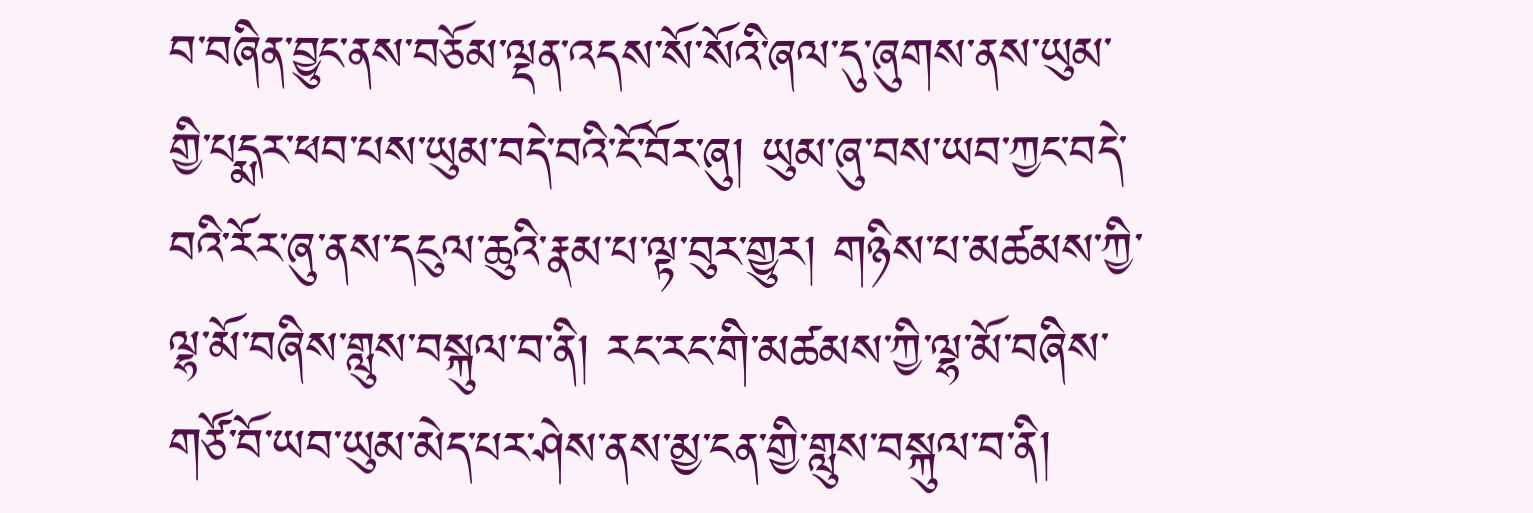བ་བཞིན་བྱུང་ནས་བཅོམ་ལྡན་འདས་སོ་སོའི་ཞལ་དུ་ཞུགས་ནས་ཡུམ་གྱི་པདྨར་ཕབ་པས་ཡུམ་བདེ་བའི་ངོ་བོར་ཞུ། ཡུམ་ཞུ་བས་ཡབ་ཀྱང་བདེ་བའི་རོར་ཞུ་ནས་དངུལ་ཆུའི་རྣམ་པ་ལྟ་བུར་གྱུར། གཉིས་པ་མཚམས་ཀྱི་ལྷ་མོ་བཞིས་གླུས་བསྐུལ་བ་ནི། རང་རང་གི་མཚམས་ཀྱི་ལྷ་མོ་བཞིས་གཙོ་བོ་ཡབ་ཡུམ་མེད་པར་ཤེས་ནས་མྱ་ངན་གྱི་གླུས་བསྐུལ་བ་ནི།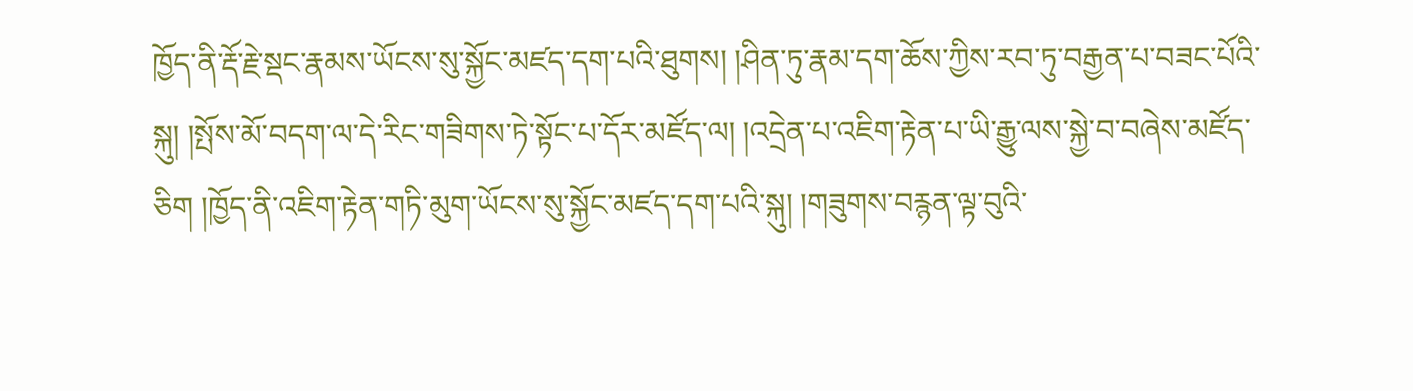ཁྱོད་ནི་རྡོ་རྗེ་སྡང་རྣམས་ཡོངས་སུ་སྐྱོང་མཛད་དག་པའི་ཐུགས། །ཤིན་ཏུ་རྣམ་དག་ཆོས་ཀྱིས་རབ་ཏུ་བརྒྱན་པ་བཟང་པོའི་སྐུ། །སྤོས་མོ་བདག་ལ་དེ་རིང་གཟིགས་ཏེ་སྟོང་པ་དོར་མཛོད་ལ། །འདྲེན་པ་འཇིག་རྟེན་པ་ཡི་རྒྱུ་ལས་སྐྱེ་བ་བཞེས་མཛོད་ཅིག །ཁྱོད་ནི་འཇིག་རྟེན་གཏི་མུག་ཡོངས་སུ་སྐྱོང་མཛད་དག་པའི་སྐུ། །གཟུགས་བརྙན་ལྟ་བུའི་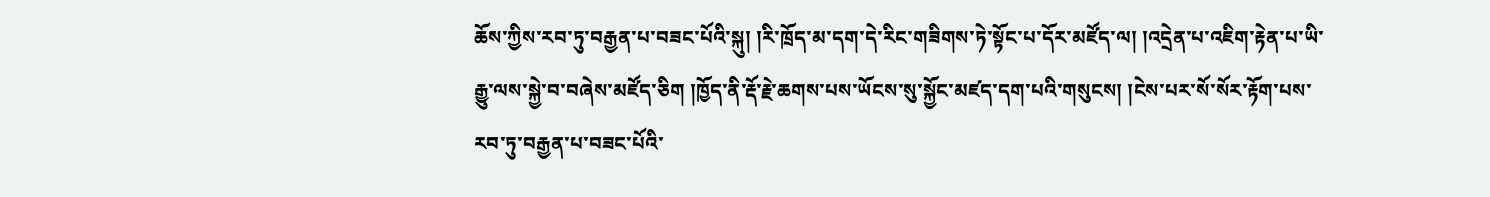ཆོས་ཀྱིས་རབ་ཏུ་བརྒྱན་པ་བཟང་པོའི་སྐུ། །རི་ཁྲོད་མ་དག་དེ་རིང་གཟིགས་ཏེ་སྟོང་པ་དོར་མཛོད་ལ། །འདྲེན་པ་འཇིག་རྟེན་པ་ཡི་རྒྱུ་ལས་སྐྱེ་བ་བཞེས་མཛོད་ཅིག །ཁྱོད་ནི་རྡོ་རྗེ་ཆགས་པས་ཡོངས་སུ་སྐྱོང་མཛད་དག་པའི་གསུངས། །ངེས་པར་སོ་སོར་རྟོག་པས་རབ་ཏུ་བརྒྱན་པ་བཟང་པོའི་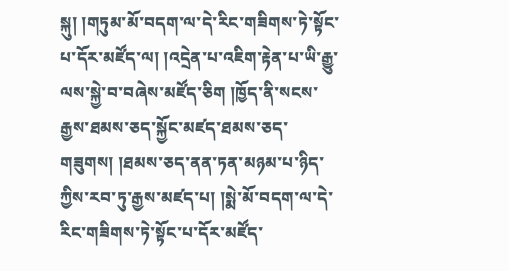སྐུ། །གཏུམ་མོ་བདག་ལ་དེ་རིང་གཟིགས་ཏེ་སྟོང་པ་དོར་མཛོད་ལ། །འདྲེན་པ་འཇིག་རྟེན་པ་ཡི་རྒྱུ་ལས་སྐྱེ་བ་བཞེས་མཛོད་ཅིག །ཁྱོད་ནི་སངས་རྒྱས་ཐམས་ཅད་སྐྱོང་མཛད་ཐམས་ཅད་གཟུགས། །ཐམས་ཅད་ནན་ཏན་མཉམ་པ་ཉིད་ཀྱིས་རབ་ཏུ་རྒྱས་མཛད་པ། །སྨེ་མོ་བདག་ལ་དེ་རིང་གཟིགས་ཏེ་སྟོང་པ་དོར་མཛོད་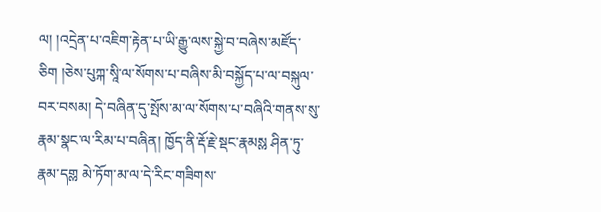ལ། །འདྲེན་པ་འཇིག་རྟེན་པ་ཡི་རྒྱུ་ལས་སྐྱེ་བ་བཞེས་མཛོད་ཅིག །ཅེས་པུཀྐ་སཱི་ལ་སོགས་པ་བཞིས་མི་བསྐྱོད་པ་ལ་བསྐུལ་བར་བསམ། དེ་བཞིན་དུ་སྤོས་མ་ལ་སོགས་པ་བཞིའི་གནས་སུ་རྣམ་སྣང་ལ་རིམ་པ་བཞིན། ཁྱོད་ནི་རྡོ་རྗེ་སྡང་རྣམསྎ ཤིན་ཏུ་རྣམ་དགྎ མེ་ཏོག་མ་ལ་དེ་རིང་གཟིགས་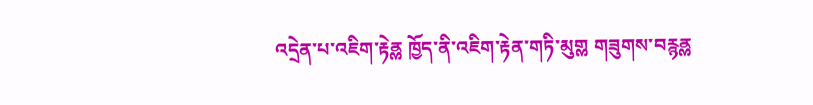འདྲེན་པ་འཇིག་རྟེནྎ ཁྱོད་ནི་འཇིག་རྟེན་གཏི་མུགྎ གཟུགས་བརྙནྎ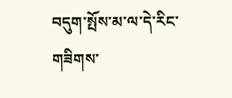བདུག་སྤོས་མ་ལ་དེ་རིང་གཟིགས་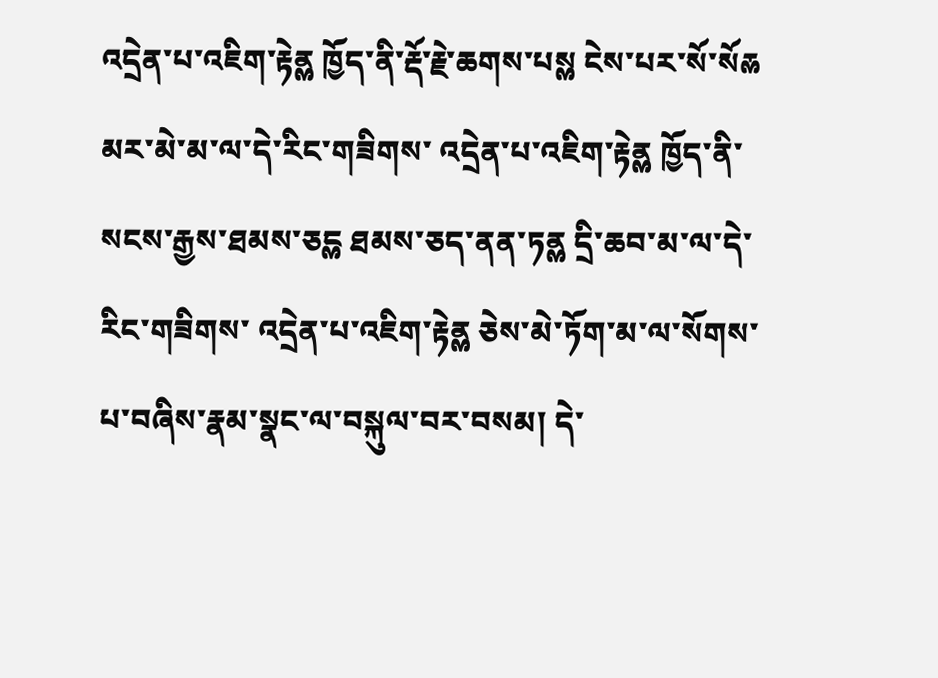འདྲེན་པ་འཇིག་རྟེནྎ ཁྱོད་ནི་རྡོ་རྗེ་ཆགས་པསྎ ངེས་པར་སོ་སོརྎ མར་མེ་མ་ལ་དེ་རིང་གཟིགས་ འདྲེན་པ་འཇིག་རྟེནྎ ཁྱོད་ནི་སངས་རྒྱས་ཐམས་ཅདྎ ཐམས་ཅད་ནན་ཏནྎ དྲི་ཆབ་མ་ལ་དེ་རིང་གཟིགས་ འདྲེན་པ་འཇིག་རྟེནྎ ཅེས་མེ་ཏོག་མ་ལ་སོགས་པ་བཞིས་རྣམ་སྣང་ལ་བསྐུལ་བར་བསམ། དེ་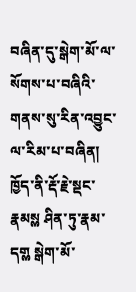བཞིན་དུ་སྒེག་མོ་ལ་སོགས་པ་བཞིའི་གནས་སུ་རིན་འབྱུང་ལ་རིམ་པ་བཞིན། ཁྱོད་ནི་རྡོ་རྗེ་སྡང་རྣམསྎ ཤིན་ཏུ་རྣམ་དགྎ སྒེག་མོ་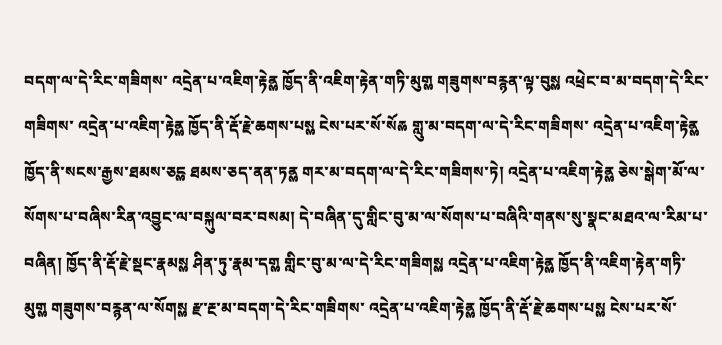བདག་ལ་དེ་རིང་གཟིགས་ འདྲེན་པ་འཇིག་རྟེནྎ ཁྱོད་ནི་འཇིག་རྟེན་གཏི་མུགྎ གཟུགས་བརྙན་ལྟ་བུསྎ འཕྲེང་བ་མ་བདག་དེ་རིང་གཟིགས་ འདྲེན་པ་འཇིག་རྟེནྎ ཁྱོད་ནི་རྡོ་རྗེ་ཆགས་པསྎ ངེས་པར་སོ་སོརྎ གླུ་མ་བདག་ལ་དེ་རིང་གཟིགས་ འདྲེན་པ་འཇིག་རྟེནྎ ཁྱོད་ནི་སངས་རྒྱས་ཐམས་ཅདྎ ཐམས་ཅད་ནན་ཏནྎ གར་མ་བདག་ལ་དེ་རིང་གཟིགས་ཏེ། འདྲེན་པ་འཇིག་རྟེནྎ ཅེས་སྒེག་མོ་ལ་སོགས་པ་བཞིས་རིན་འབྱུང་ལ་བསྐུལ་བར་བསམ། དེ་བཞིན་དུ་གླིང་བུ་མ་ལ་སོགས་པ་བཞིའི་གནས་སུ་སྣང་མཐའ་ལ་རིམ་པ་བཞིན། ཁྱོད་ནི་རྡོ་རྗེ་སྡང་རྣམསྎ ཤིན་ཏུ་རྣམ་དགྎ གླིང་བུ་མ་ལ་དེ་རིང་གཟིགསྎ འདྲེན་པ་འཇིག་རྟེནྎ ཁྱོད་ནི་འཇིག་རྟེན་གཏི་མུགྎ གཟུགས་བརྙན་ལ་སོགསྎ རྫ་རྔ་མ་བདག་དེ་རིང་གཟིགས་ འདྲེན་པ་འཇིག་རྟེནྎ ཁྱོད་ནི་རྡོ་རྗེ་ཆགས་པསྎ ངེས་པར་སོ་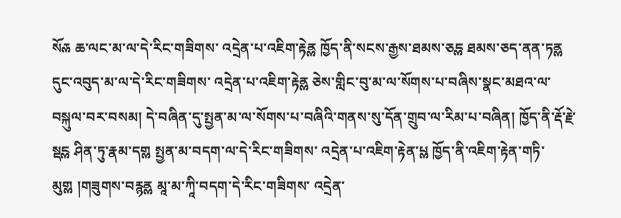སོརྎ ཆ་ལང་མ་ལ་དེ་རིང་གཟིགས་ འདྲེན་པ་འཇིག་རྟེནྎ ཁྱོད་ནི་སངས་རྒྱས་ཐམས་ཅདྎ ཐམས་ཅད་ནན་ཏནྎ དུང་འབུད་མ་ལ་དེ་རིང་གཟིགས་ འདྲེན་པ་འཇིག་རྟེནྎ ཅེས་གླིང་བུ་མ་ལ་སོགས་པ་བཞིས་སྣང་མཐའ་ལ་བསྐུལ་བར་བསམ། དེ་བཞིན་དུ་སྤྱན་མ་ལ་སོགས་པ་བཞིའི་གནས་སུ་དོན་གྲུབ་ལ་རིམ་པ་བཞིན། ཁྱོད་ནི་རྡོ་རྗེ་སྡངྎ ཤིན་ཏུ་རྣམ་དགྎ སྤྱན་མ་བདག་ལ་དེ་རིང་གཟིགས་ འདྲེན་པ་འཇིག་རྟེན་པྎ ཁྱོད་ནི་འཇིག་རྟེན་གཏི་མུགྎ །གཟུགས་བརྙནྎ མཱ་མ་ཀཱི་བདག་དེ་རིང་གཟིགས་ འདྲེན་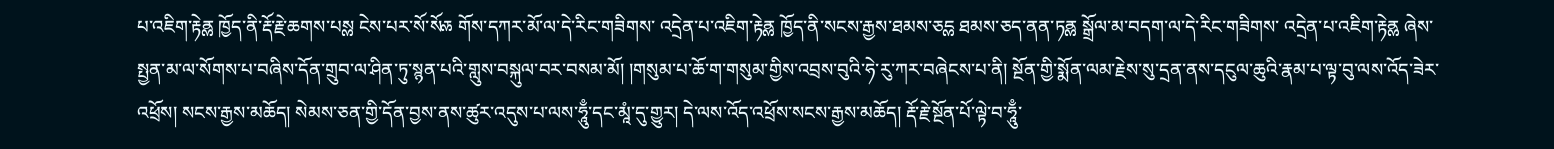པ་འཇིག་རྟེནྎ ཁྱོད་ནི་རྡོ་རྗེ་ཆགས་པསྎ ངེས་པར་སོ་སོརྎ གོས་དཀར་མོ་ལ་དེ་རིང་གཟིགས་ འདྲེན་པ་འཇིག་རྟེནྎ ཁྱོད་ནི་སངས་རྒྱས་ཐམས་ཅདྎ ཐམས་ཅད་ནན་ཏནྎ སྒྲོལ་མ་བདག་ལ་དེ་རིང་གཟིགས་ འདྲེན་པ་འཇིག་རྟེནྎ ཞེས་སྤྱན་མ་ལ་སོགས་པ་བཞིས་དོན་གྲུབ་ལ་ཤིན་ཏུ་སྙན་པའི་གླུས་བསྐུལ་བར་བསམ་མོ། །གསུམ་པ་ཆོ་ག་གསུམ་གྱིས་འབྲས་བུའི་ཧེ་རུ་ཀར་བཞེངས་པ་ནི། སྔོན་གྱི་སྨོན་ལམ་རྗེས་སུ་དྲན་ནས་དངུལ་ཆུའི་རྣམ་པ་ལྟ་བུ་ལས་འོད་ཟེར་འཕྲོས། སངས་རྒྱས་མཆོད། སེམས་ཅན་གྱི་དོན་བྱས་ནས་ཚུར་འདུས་པ་ལས་ཧཱུྃ་དང་མཱཾ་དུ་གྱུར། དེ་ལས་འོད་འཕྲོས་སངས་རྒྱས་མཆོད། རྡོ་རྗེ་སྔོན་པོ་ལྟེ་བ་ཧཱུྃ་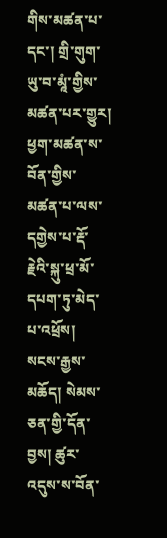གིས་མཚན་པ་དང་། གྲི་གུག་ཡུ་བ་མཱཾ་གྱིས་མཚན་པར་གྱུར། ཕྱག་མཚན་ས་བོན་གྱིས་མཚན་པ་ལས་དགྱེས་པ་རྡོ་རྗེའི་སྐུ་ཕྲ་མོ་དཔག་ཏུ་མེད་པ་འཕྲོས། སངས་རྒྱས་མཆོད། སེམས་ཅན་གྱི་དོན་བྱས། ཚུར་འདུས་ས་བོན་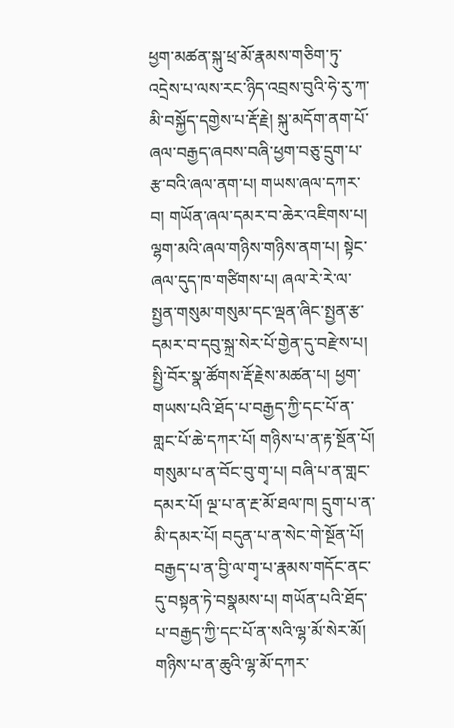ཕྱག་མཚན་སྐུ་ཕྲ་མོ་རྣམས་གཅིག་ཏུ་འདྲེས་པ་ལས་རང་ཉིད་འབྲས་བུའི་ཧེ་རུ་ཀ་མི་བསྐྱོད་དགྱེས་པ་རྡོ་རྗེ། སྐུ་མདོག་ནག་པོ་ཞལ་བརྒྱད་ཞབས་བཞི་ཕྱག་བཅུ་དྲུག་པ་རྩ་བའི་ཞལ་ནག་པ། གཡས་ཞལ་དཀར་བ། གཡོན་ཞལ་དམར་བ་ཆེར་འཇིགས་པ། ལྷག་མའི་ཞལ་གཉིས་གཉིས་ནག་པ། སྟེང་ཞལ་དུད་ཁ་གཙིགས་པ། ཞལ་རེ་རེ་ལ་སྤྱན་གསུམ་གསུམ་དང་ལྡན་ཞིང་སྤྱན་རྩ་དམར་བ་དབུ་སྐྲ་སེར་པོ་གྱེན་དུ་བརྫེས་པ། སྤྱི་བོར་སྣ་ཚོགས་རྡོ་རྗེས་མཚན་པ། ཕྱག་གཡས་པའི་ཐོད་པ་བརྒྱད་ཀྱི་དང་པོ་ན་གླང་པོ་ཆེ་དཀར་པོ། གཉིས་པ་ན་རྟ་སྔོན་པོ། གསུམ་པ་ན་བོང་བུ་གྭ་པ། བཞི་པ་ན་གླང་དམར་པོ། ལྔ་པ་ན་རྔ་མོ་ཐལ་ཁ། དྲུག་པ་ན་མི་དམར་པོ། བདུན་པ་ན་སེང་གེ་སྔོན་པོ། བརྒྱད་པ་ན་བྱི་ལ་གྭ་པ་རྣམས་གདོང་ནང་དུ་བསྟན་ཏེ་བསྣམས་པ། གཡོན་པའི་ཐོད་པ་བརྒྱད་ཀྱི་དང་པོ་ན་སའི་ལྷ་མོ་སེར་མོ། གཉིས་པ་ན་ཆུའི་ལྷ་མོ་དཀར་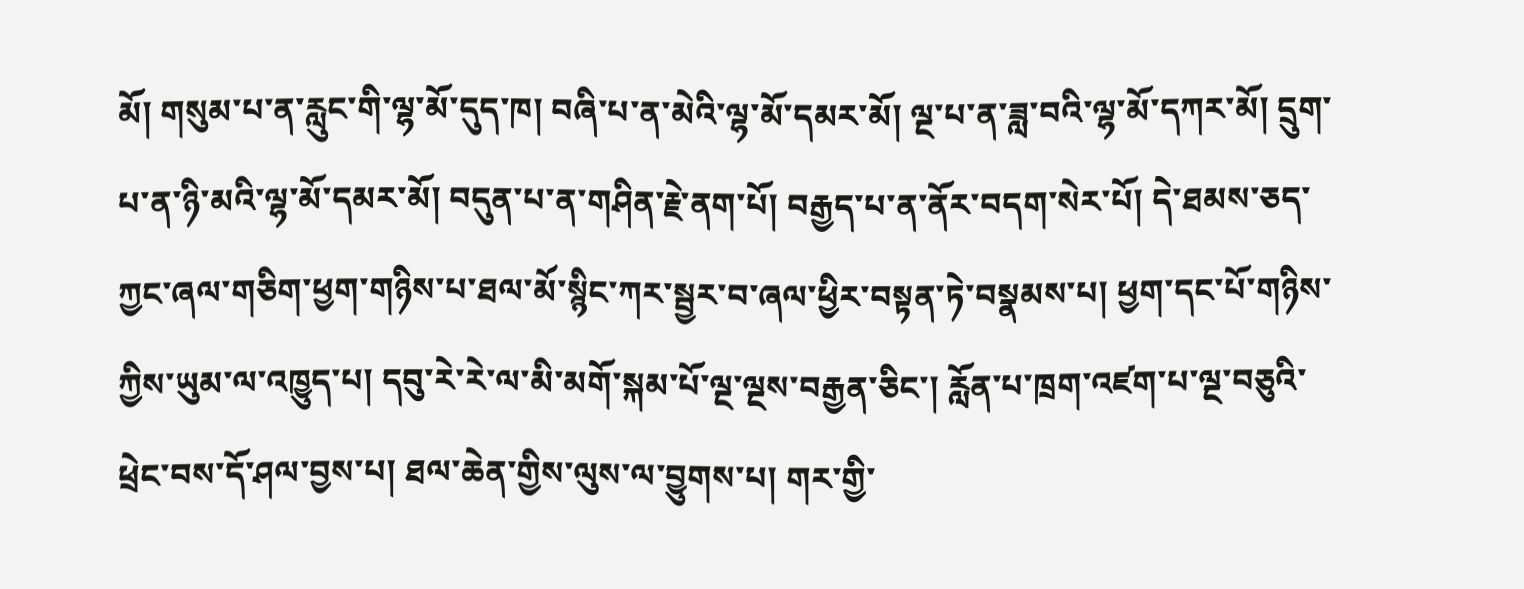མོ། གསུམ་པ་ན་རླུང་གི་ལྷ་མོ་དུད་ཁ། བཞི་པ་ན་མེའི་ལྷ་མོ་དམར་མོ། ལྔ་པ་ན་ཟླ་བའི་ལྷ་མོ་དཀར་མོ། དྲུག་པ་ན་ཉི་མའི་ལྷ་མོ་དམར་མོ། བདུན་པ་ན་གཤིན་རྗེ་ནག་པོ། བརྒྱད་པ་ན་ནོར་བདག་སེར་པོ། དེ་ཐམས་ཅད་ཀྱང་ཞལ་གཅིག་ཕྱག་གཉིས་པ་ཐལ་མོ་སྙིང་ཀར་སྦྱར་བ་ཞལ་ཕྱིར་བསྟན་ཏེ་བསྣམས་པ། ཕྱག་དང་པོ་གཉིས་ཀྱིས་ཡུམ་ལ་འཁྱུད་པ། དབུ་རེ་རེ་ལ་མི་མགོ་སྐམ་པོ་ལྔ་ལྔས་བརྒྱན་ཅིང་། རློན་པ་ཁྲག་འཛག་པ་ལྔ་བཅུའི་ཕྲེང་བས་དོ་ཤལ་བྱས་པ། ཐལ་ཆེན་གྱིས་ལུས་ལ་བྱུགས་པ། གར་གྱི་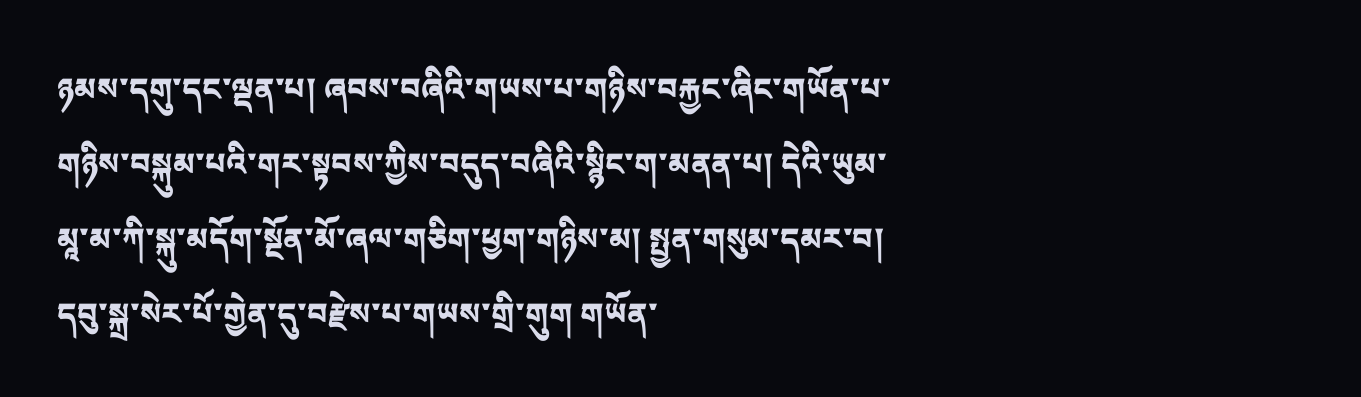ཉམས་དགུ་དང་ལྡན་པ། ཞབས་བཞིའི་གཡས་པ་གཉིས་བརྐྱང་ཞིང་གཡོན་པ་གཉིས་བསྐུམ་པའི་གར་སྟབས་ཀྱིས་བདུད་བཞིའི་སྙིང་ག་མནན་པ། དེའི་ཡུམ་མཱ་མ་ཀི་སྐུ་མདོག་སྔོན་མོ་ཞལ་གཅིག་ཕྱག་གཉིས་མ། སྤྱན་གསུམ་དམར་བ། དབུ་སྐྲ་སེར་པོ་གྱེན་དུ་བརྫེས་པ་གཡས་གྲི་གུག གཡོན་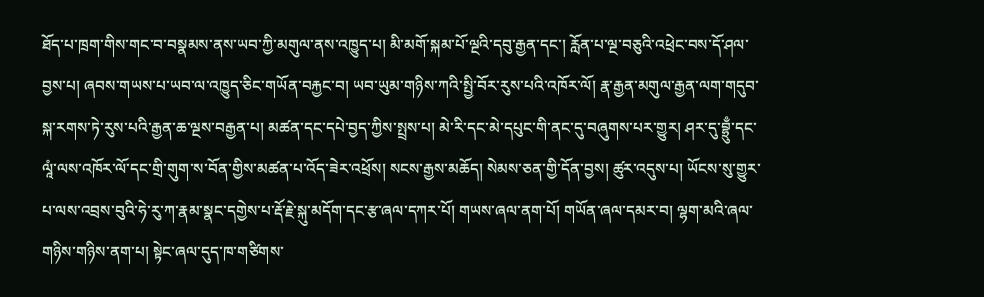ཐོད་པ་ཁྲག་གིས་གང་བ་བསྣམས་ནས་ཡབ་ཀྱི་མགུལ་ནས་འཁྱུད་པ། མི་མགོ་སྐམ་པོ་ལྔའི་དབུ་རྒྱན་དང་། རློན་པ་ལྔ་བཅུའི་འཕྲེང་བས་དོ་ཤལ་བྱས་པ། ཞབས་གཡས་པ་ཡབ་ལ་འཁྱུད་ཅིང་གཡོན་བརྐྱང་བ། ཡབ་ཡུམ་གཉིས་ཀའི་སྤྱི་བོར་རུས་པའི་འཁོར་ལོ། རྣ་རྒྱན་མགུལ་རྒྱན་ལག་གདུབ་སྐ་རགས་ཏེ་རུས་པའི་རྒྱན་ཆ་ལྔས་བརྒྱན་པ། མཚན་དང་དཔེ་བྱད་ཀྱིས་སྤྲས་པ། མེ་རི་དང་མེ་དཔུང་གི་ནང་དུ་བཞུགས་པར་གྱུར། ཤར་དུ་བྷྲུྃ་དང་ལཱཾ་ལས་འཁོར་ལོ་དང་གྲི་གུག་ས་བོན་གྱིས་མཚན་པ་འོད་ཟེར་འཕྲོས། སངས་རྒྱས་མཆོད། སེམས་ཅན་གྱི་དོན་བྱས། ཚུར་འདུས་པ། ཡོངས་སུ་གྱུར་པ་ལས་འབྲས་བུའི་ཧེ་རུ་ཀ་རྣམ་སྣང་དགྱེས་པ་རྡོ་རྗེ་སྐུ་མདོག་དང་རྩ་ཞལ་དཀར་པོ། གཡས་ཞལ་ནག་པོ། གཡོན་ཞལ་དམར་བ། ལྷག་མའི་ཞལ་གཉིས་གཉིས་ནག་པ། སྟེང་ཞལ་དུད་ཁ་གཙིགས་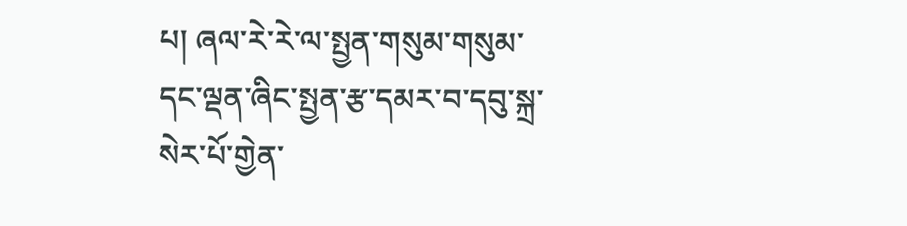པ། ཞལ་རེ་རེ་ལ་སྤྱན་གསུམ་གསུམ་དང་ལྡན་ཞིང་སྤྱན་རྩ་དམར་བ་དབུ་སྐྲ་སེར་པོ་གྱེན་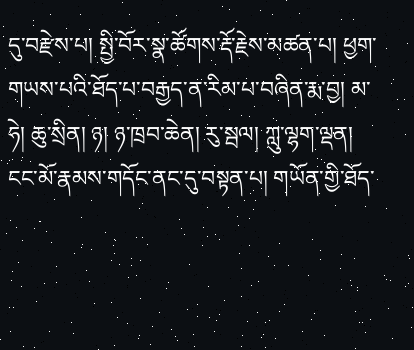དུ་བརྫེས་པ། སྤྱི་བོར་སྣ་ཚོགས་རྡོ་རྗེས་མཚན་པ། ཕྱག་གཡས་པའི་ཐོད་པ་བརྒྱད་ན་རིམ་པ་བཞིན་རྨ་བྱ། མ་ཧེ། ཆུ་སྲིན། ཉ། ཉ་ཁྲབ་ཆེན། རུ་སྦལ། ཀླུ་ལྷག་ལྡན། ངང་མོ་རྣམས་གདོང་ནང་དུ་བསྟན་པ། གཡོན་གྱི་ཐོད་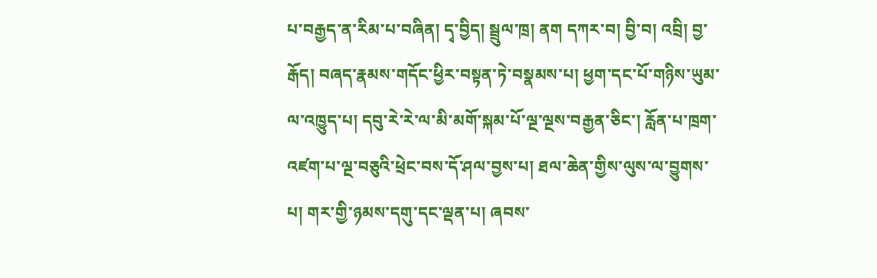པ་བརྒྱད་ན་རིམ་པ་བཞིན། དྭ་བྱིད། སྦྲུལ་ཁྲ། ནག དཀར་བ། བྱི་བ། འབྲི། བྱ་རྒོད། བཞད་རྣམས་གདོང་ཕྱིར་བསྟན་ཏེ་བསྣམས་པ། ཕྱག་དང་པོ་གཉིས་ཡུམ་ལ་འཁྱུད་པ། དབུ་རེ་རེ་ལ་མི་མགོ་སྐམ་པོ་ལྔ་ལྔས་བརྒྱན་ཅིང་། རློན་པ་ཁྲག་འཛག་པ་ལྔ་བཅུའི་ཕྲེང་བས་དོ་ཤལ་བྱས་པ། ཐལ་ཆེན་གྱིས་ལུས་ལ་བྱུགས་པ། གར་གྱི་ཉམས་དགུ་དང་ལྡན་པ། ཞབས་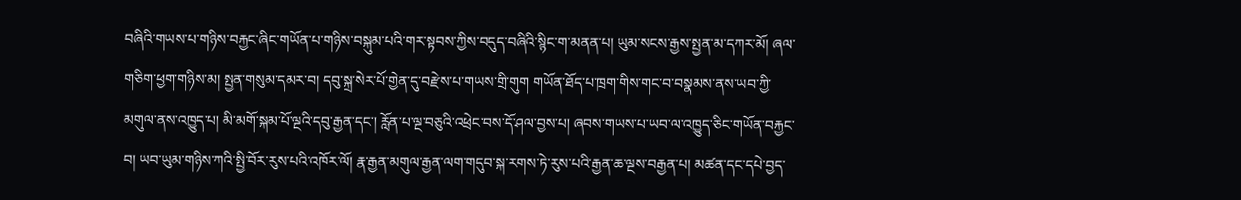བཞིའི་གཡས་པ་གཉིས་བརྐྱང་ཞིང་གཡོན་པ་གཉིས་བསྐུམ་པའི་གར་སྟབས་ཀྱིས་བདུད་བཞིའི་སྙིང་ག་མནན་པ། ཡུམ་སངས་རྒྱས་སྤྱན་མ་དཀར་མོ། ཞལ་གཅིག་ཕྱག་གཉིས་མ། སྤྱན་གསུམ་དམར་བ། དབུ་སྐྲ་སེར་པོ་གྱེན་དུ་བརྫེས་པ་གཡས་གྲི་གུག གཡོན་ཐོད་པ་ཁྲག་གིས་གང་བ་བསྣམས་ནས་ཡབ་ཀྱི་མགུལ་ནས་འཁྱུད་པ། མི་མགོ་སྐམ་པོ་ལྔའི་དབུ་རྒྱན་དང་། རློན་པ་ལྔ་བཅུའི་འཕྲེང་བས་དོ་ཤལ་བྱས་པ། ཞབས་གཡས་པ་ཡབ་ལ་འཁྱུད་ཅིང་གཡོན་བརྐྱང་བ། ཡབ་ཡུམ་གཉིས་ཀའི་སྤྱི་བོར་རུས་པའི་འཁོར་ལོ། རྣ་རྒྱན་མགུལ་རྒྱན་ལག་གདུབ་སྐ་རགས་ཏེ་རུས་པའི་རྒྱན་ཆ་ལྔས་བརྒྱན་པ། མཚན་དང་དཔེ་བྱད་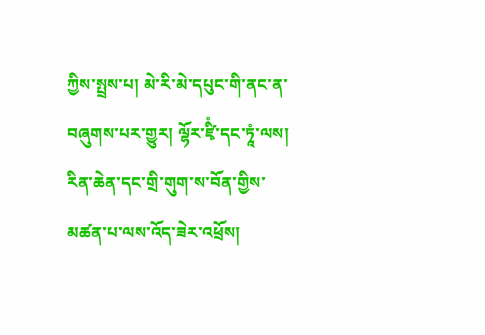ཀྱིས་སྤྲས་པ། མེ་རི་མེ་དཔུང་གི་ནང་ན་བཞུགས་པར་གྱུར། ལྷོར་ཛྭིཾ་དང་ཏཱཾ་ལས། རིན་ཆེན་དང་གྲི་གུག་ས་བོན་གྱིས་མཚན་པ་ལས་འོད་ཟེར་འཕྲོས།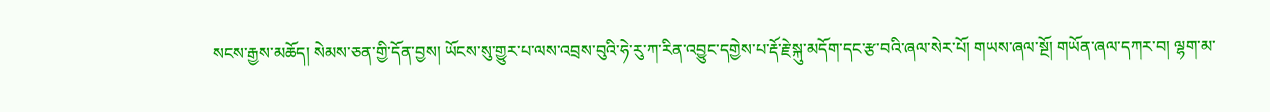སངས་རྒྱས་མཆོད། སེམས་ཅན་གྱི་དོན་བྱས། ཡོངས་སུ་གྱུར་པ་ལས་འབྲས་བུའི་ཧེ་རུ་ཀ་རིན་འབྱུང་དགྱེས་པ་རྡོ་རྗེ་སྐུ་མདོག་དང་རྩ་བའི་ཞལ་སེར་པོ། གཡས་ཞལ་སྔོ། གཡོན་ཞལ་དཀར་བ། ལྷག་མ་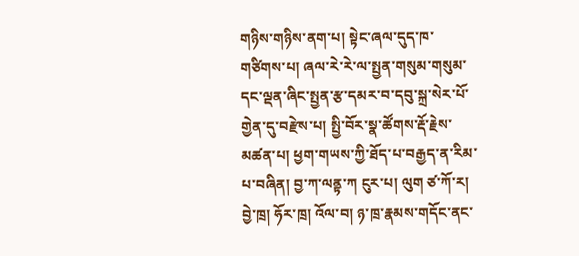གཉིས་གཉིས་ནག་པ། སྟེང་ཞལ་དུད་ཁ་གཙིགས་པ། ཞལ་རེ་རེ་ལ་སྤྱན་གསུམ་གསུམ་དང་ལྡན་ཞིང་སྤྱན་རྩ་དམར་བ་དབུ་སྐྲ་སེར་པོ་གྱེན་དུ་བརྫེས་པ། སྤྱི་བོར་སྣ་ཚོགས་རྡོ་རྗེས་མཚན་པ། ཕྱག་གཡས་ཀྱི་ཐོད་པ་བརྒྱད་ན་རིམ་པ་བཞིན། བྱ་ཀ་ལནྟ་ཀ ངུར་པ། ལུག ཙ་ཀོ་ར། བྱེ་ཁྲ། ཧོར་ཁྲ། འོལ་བ། ཉ་ཁྲ་རྣམས་གདོང་ནང་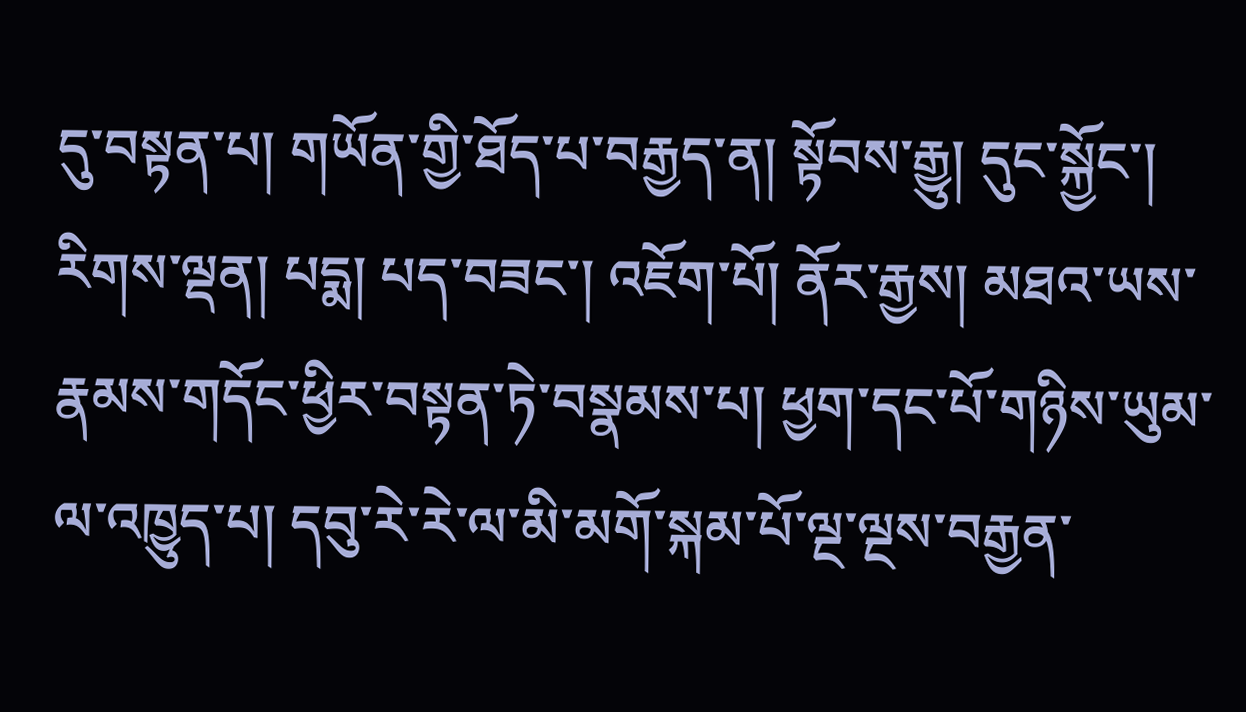དུ་བསྟན་པ། གཡོན་གྱི་ཐོད་པ་བརྒྱད་ན། སྟོབས་རྒྱུ། དུང་སྐྱོང་། རིགས་ལྡན། པདྨ། པད་བཟང་། འཇོག་པོ། ནོར་རྒྱས། མཐའ་ཡས་རྣམས་གདོང་ཕྱིར་བསྟན་ཏེ་བསྣམས་པ། ཕྱག་དང་པོ་གཉིས་ཡུམ་ལ་འཁྱུད་པ། དབུ་རེ་རེ་ལ་མི་མགོ་སྐམ་པོ་ལྔ་ལྔས་བརྒྱན་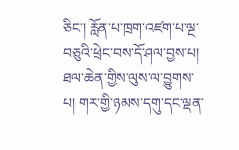ཅིང་། རློན་པ་ཁྲག་འཛག་པ་ལྔ་བཅུའི་ཕྲེང་བས་དོ་ཤལ་བྱས་པ། ཐལ་ཆེན་གྱིས་ལུས་ལ་བྱུགས་པ། གར་གྱི་ཉམས་དགུ་དང་ལྡན་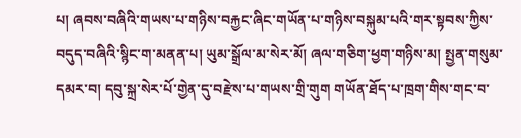པ། ཞབས་བཞིའི་གཡས་པ་གཉིས་བརྐྱང་ཞིང་གཡོན་པ་གཉིས་བསྐུམ་པའི་གར་སྟབས་ཀྱིས་བདུད་བཞིའི་སྙིང་ག་མནན་པ། ཡུམ་སྒྲོལ་མ་སེར་མོ། ཞལ་གཅིག་ཕྱག་གཉིས་མ། སྤྱན་གསུམ་དམར་བ། དབུ་སྐྲ་སེར་པོ་གྱེན་དུ་བརྫེས་པ་གཡས་གྲི་གུག གཡོན་ཐོད་པ་ཁྲག་གིས་གང་བ་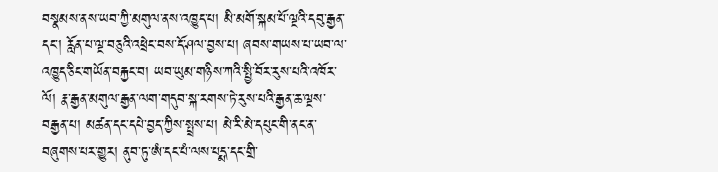བསྣམས་ནས་ཡབ་ཀྱི་མགུལ་ནས་འཁྱུད་པ། མི་མགོ་སྐམ་པོ་ལྔའི་དབུ་རྒྱན་དང་། རློན་པ་ལྔ་བཅུའི་འཕྲེང་བས་དོ་ཤལ་བྱས་པ། ཞབས་གཡས་པ་ཡབ་ལ་འཁྱུད་ཅིང་གཡོན་བརྐྱང་བ། ཡབ་ཡུམ་གཉིས་ཀའི་སྤྱི་བོར་རུས་པའི་འཁོར་ལོ། རྣ་རྒྱན་མགུལ་རྒྱན་ལག་གདུབ་སྐ་རགས་ཏེ་རུས་པའི་རྒྱན་ཆ་ལྔས་བརྒྱན་པ། མཚན་དང་དཔེ་བྱད་ཀྱིས་སྤྲས་པ། མེ་རི་མེ་དཔུང་གི་ནང་ན་བཞུགས་པར་གྱུར། ནུབ་ཏུ་ཨཾ་དང་པཾ་ལས་པདྨ་དང་གྲི་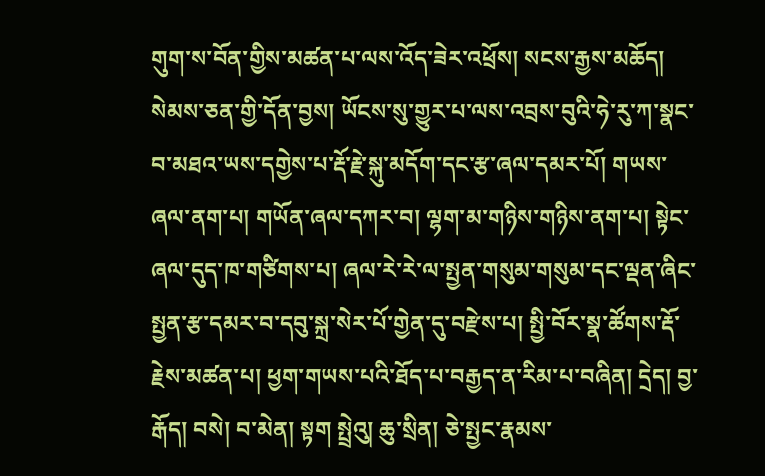གུག་ས་བོན་གྱིས་མཚན་པ་ལས་འོད་ཟེར་འཕྲོས། སངས་རྒྱས་མཆོད། སེམས་ཅན་གྱི་དོན་བྱས། ཡོངས་སུ་གྱུར་པ་ལས་འབྲས་བུའི་ཧེ་རུ་ཀ་སྣང་བ་མཐའ་ཡས་དགྱེས་པ་རྡོ་རྗེ་སྐུ་མདོག་དང་རྩ་ཞལ་དམར་པོ། གཡས་ཞལ་ནག་པ། གཡོན་ཞལ་དཀར་བ། ལྷག་མ་གཉིས་གཉིས་ནག་པ། སྟེང་ཞལ་དུད་ཁ་གཙིགས་པ། ཞལ་རེ་རེ་ལ་སྤྱན་གསུམ་གསུམ་དང་ལྡན་ཞིང་སྤྱན་རྩ་དམར་བ་དབུ་སྐྲ་སེར་པོ་གྱེན་དུ་བརྫེས་པ། སྤྱི་བོར་སྣ་ཚོགས་རྡོ་རྗེས་མཚན་པ། ཕྱག་གཡས་པའི་ཐོད་པ་བརྒྱད་ན་རིམ་པ་བཞིན། དྲེད། བྱ་རྒོད། བསེ། བ་མེན། སྟག སྤྲེའུ། ཆུ་སྲིན། ཅེ་སྤྱང་རྣམས་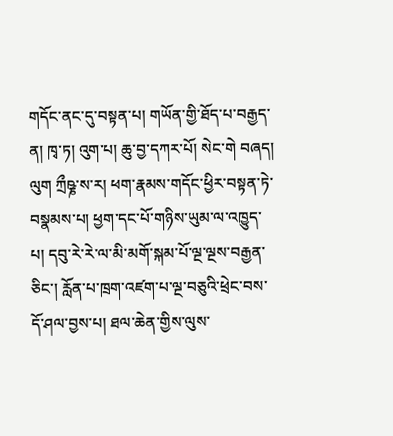གདོང་ནང་དུ་བསྟན་པ། གཡོན་གྱི་ཐོད་པ་བརྒྱད་ན། ཁྭ་ཏ། འུག་པ། ཆུ་བྱ་དཀར་པོ། སེང་གེ བཞད། ལུག ཀྲྀཥྞ་ས་ར། ཕག་རྣམས་གདོང་ཕྱིར་བསྟན་ཏེ་བསྣམས་པ། ཕྱག་དང་པོ་གཉིས་ཡུམ་ལ་འཁྱུད་པ། དབུ་རེ་རེ་ལ་མི་མགོ་སྐམ་པོ་ལྔ་ལྔས་བརྒྱན་ཅིང་། རློན་པ་ཁྲག་འཛག་པ་ལྔ་བཅུའི་ཕྲེང་བས་དོ་ཤལ་བྱས་པ། ཐལ་ཆེན་གྱིས་ལུས་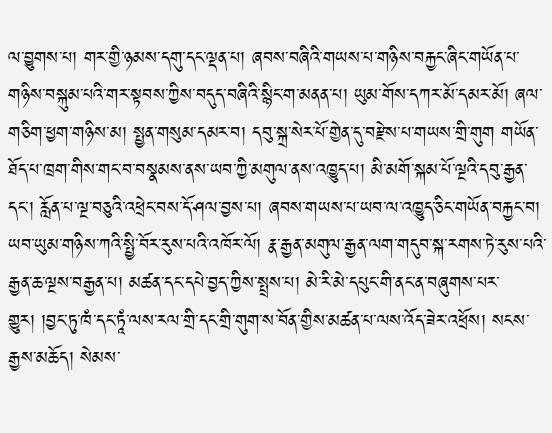ལ་བྱུགས་པ། གར་གྱི་ཉམས་དགུ་དང་ལྡན་པ། ཞབས་བཞིའི་གཡས་པ་གཉིས་བརྐྱང་ཞིང་གཡོན་པ་གཉིས་བསྐུམ་པའི་གར་སྟབས་ཀྱིས་བདུད་བཞིའི་སྙིང་ག་མནན་པ། ཡུམ་གོས་དཀར་མོ་དམར་མོ། ཞལ་གཅིག་ཕྱག་གཉིས་མ། སྤྱན་གསུམ་དམར་བ། དབུ་སྐྲ་སེར་པོ་གྱེན་དུ་བརྫེས་པ་གཡས་གྲི་གུག གཡོན་ཐོད་པ་ཁྲག་གིས་གང་བ་བསྣམས་ནས་ཡབ་ཀྱི་མགུལ་ནས་འཁྱུད་པ། མི་མགོ་སྐམ་པོ་ལྔའི་དབུ་རྒྱན་དང་། རློན་པ་ལྔ་བཅུའི་འཕྲེང་བས་དོ་ཤལ་བྱས་པ། ཞབས་གཡས་པ་ཡབ་ལ་འཁྱུད་ཅིང་གཡོན་བརྐྱང་བ། ཡབ་ཡུམ་གཉིས་ཀའི་སྤྱི་བོར་རུས་པའི་འཁོར་ལོ། རྣ་རྒྱན་མགུལ་རྒྱན་ལག་གདུབ་སྐ་རགས་ཏེ་རུས་པའི་རྒྱན་ཆ་ལྔས་བརྒྱན་པ། མཚན་དང་དཔེ་བྱད་ཀྱིས་སྤྲས་པ། མེ་རི་མེ་དཔུང་གི་ནང་ན་བཞུགས་པར་གྱུར། །བྱང་ཏུ་ཁཾ་དང་ཏཱཾ་ལས་རལ་གྲི་དང་གྲི་གུག་ས་བོན་གྱིས་མཚན་པ་ལས་འོད་ཟེར་འཕྲོས། སངས་རྒྱས་མཆོད། སེམས་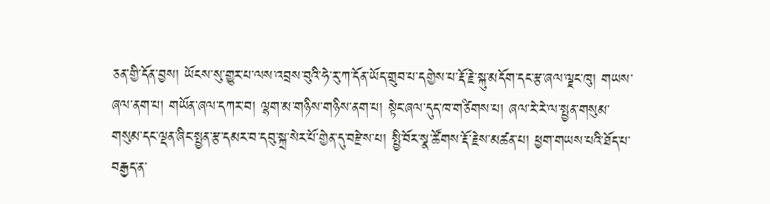ཅན་གྱི་དོན་བྱས། ཡོངས་སུ་གྱུར་པ་ལས་འབྲས་བུའི་ཧེ་རུ་ཀ་དོན་ཡོད་གྲུབ་པ་དགྱེས་པ་རྡོ་རྗེ་སྐུ་མདོག་དང་རྩ་ཞལ་ལྗང་ཁུ། གཡས་ཞལ་ནག་པ། གཡོན་ཞལ་དཀར་བ། ལྷག་མ་གཉིས་གཉིས་ནག་པ། སྟེང་ཞལ་དུད་ཁ་གཙིགས་པ། ཞལ་རེ་རེ་ལ་སྤྱན་གསུམ་གསུམ་དང་ལྡན་ཞིང་སྤྱན་རྩ་དམར་བ་དབུ་སྐྲ་སེར་པོ་གྱེན་དུ་བརྫེས་པ། སྤྱི་བོར་སྣ་ཚོགས་རྡོ་རྗེས་མཚན་པ། ཕྱག་གཡས་པའི་ཐོད་པ་བརྒྱད་ན་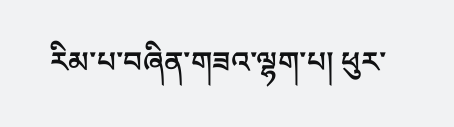རིམ་པ་བཞིན་གཟའ་ལྷག་པ། ཕུར་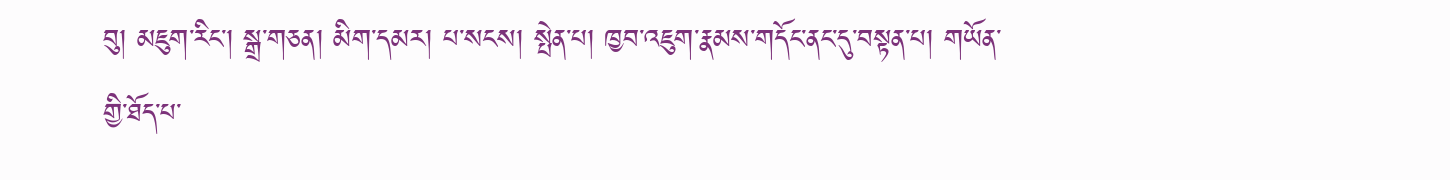བུ། མཇུག་རིང་། སྒྲ་གཅན། མིག་དམར། པ་སངས། སྤེན་པ། ཁྱབ་འཇུག་རྣམས་གདོང་ནང་དུ་བསྟན་པ། གཡོན་གྱི་ཐོད་པ་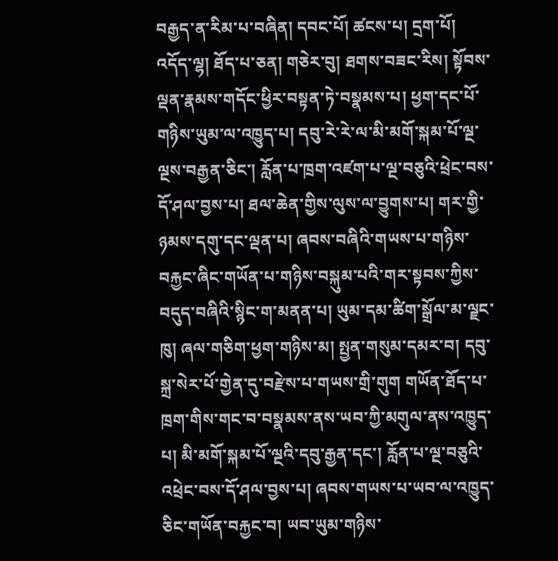བརྒྱད་ན་རིམ་པ་བཞིན། དབང་པོ། ཚངས་པ། དྲག་པོ། འདོད་ལྷ། ཐོད་པ་ཅན། གཅེར་བུ། ཐགས་བཟང་རིས། སྟོབས་ལྡན་རྣམས་གདོང་ཕྱིར་བསྟན་ཏེ་བསྣམས་པ། ཕྱག་དང་པོ་གཉིས་ཡུམ་ལ་འཁྱུད་པ། དབུ་རེ་རེ་ལ་མི་མགོ་སྐམ་པོ་ལྔ་ལྔས་བརྒྱན་ཅིང་། རློན་པ་ཁྲག་འཛག་པ་ལྔ་བཅུའི་ཕྲེང་བས་དོ་ཤལ་བྱས་པ། ཐལ་ཆེན་གྱིས་ལུས་ལ་བྱུགས་པ། གར་གྱི་ཉམས་དགུ་དང་ལྡན་པ། ཞབས་བཞིའི་གཡས་པ་གཉིས་བརྐྱང་ཞིང་གཡོན་པ་གཉིས་བསྐུམ་པའི་གར་སྟབས་ཀྱིས་བདུད་བཞིའི་སྙིང་ག་མནན་པ། ཡུམ་དམ་ཚིག་སྒྲོལ་མ་ལྗང་ཁུ། ཞལ་གཅིག་ཕྱག་གཉིས་མ། སྤྱན་གསུམ་དམར་བ། དབུ་སྐྲ་སེར་པོ་གྱེན་དུ་བརྫེས་པ་གཡས་གྲི་གུག གཡོན་ཐོད་པ་ཁྲག་གིས་གང་བ་བསྣམས་ནས་ཡབ་ཀྱི་མགུལ་ནས་འཁྱུད་པ། མི་མགོ་སྐམ་པོ་ལྔའི་དབུ་རྒྱན་དང་། རློན་པ་ལྔ་བཅུའི་འཕྲེང་བས་དོ་ཤལ་བྱས་པ། ཞབས་གཡས་པ་ཡབ་ལ་འཁྱུད་ཅིང་གཡོན་བརྐྱང་བ། ཡབ་ཡུམ་གཉིས་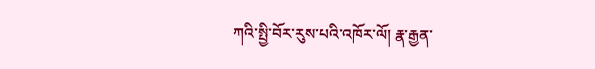ཀའི་སྤྱི་བོར་རུས་པའི་འཁོར་ལོ། རྣ་རྒྱན་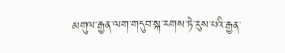མགུལ་རྒྱན་ལག་གདུབ་སྐ་རགས་ཏེ་རུས་པའི་རྒྱན་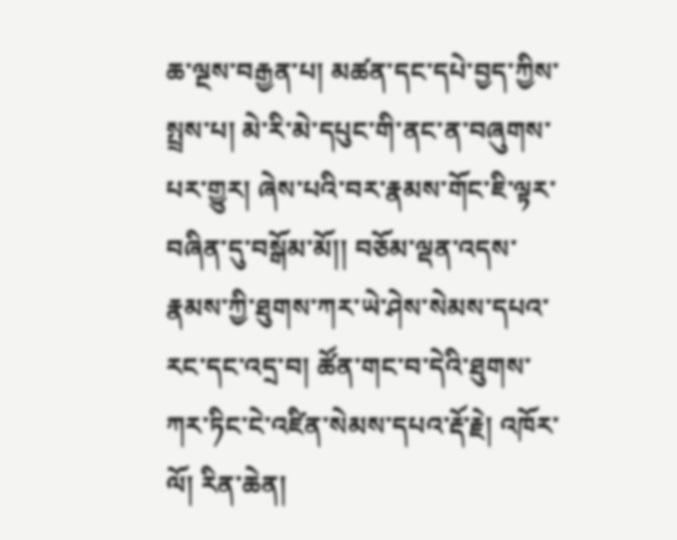ཆ་ལྔས་བརྒྱན་པ། མཚན་དང་དཔེ་བྱད་ཀྱིས་སྤྲས་པ། མེ་རི་མེ་དཔུང་གི་ནང་ན་བཞུགས་པར་གྱུར། ཞེས་པའི་བར་རྣམས་གོང་ཇི་ལྟར་བཞིན་དུ་བསྒོམ་མོ།། བཅོམ་ལྡན་འདས་རྣམས་ཀྱི་ཐུགས་ཀར་ཡེ་ཤེས་སེམས་དཔའ་རང་དང་འདྲ་བ། ཚོན་གང་བ་དེའི་ཐུགས་ཀར་ཏིང་ངེ་འཛིན་སེམས་དཔའ་རྡོ་རྗེ། འཁོར་ལོ། རིན་ཆེན།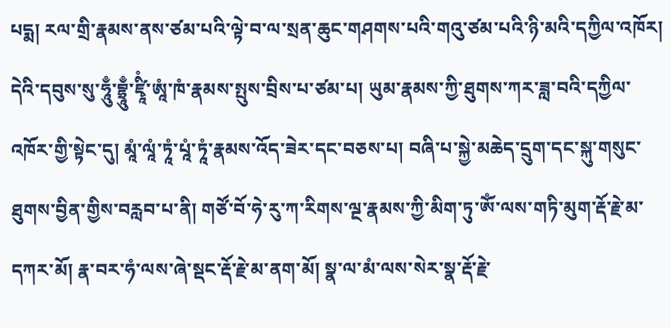པདྨ། རལ་གྲི་རྣམས་ནས་ཙམ་པའི་ལྟེ་བ་ལ་སྲན་ཆུང་གཤགས་པའི་གའུ་ཙམ་པའི་ཉི་མའི་དཀྱིལ་འཁོར། དེའི་དབུས་སུ་ཧཱུྃ་བྷྲཱུྃ་ཛྭཱིཾ་ཨཱཾ་ཁཾ་རྣམས་སྤུས་བྲིས་པ་ཙམ་པ། ཡུམ་རྣམས་ཀྱི་ཐུགས་ཀར་ཟླ་བའི་དཀྱིལ་འཁོར་གྱི་སྟེང་དུ། མཱཾ་ལཱཾ་ཏཱཾ་པཱཾ་ཏཱཾ་རྣམས་འོད་ཟེར་དང་བཅས་པ། བཞི་པ་སྐྱེ་མཆེད་དྲུག་དང་སྐུ་གསུང་ཐུགས་བྱིན་གྱིས་བརླབ་པ་ནི། གཙོ་བོ་ཧེ་རུ་ཀ་རིགས་ལྔ་རྣམས་ཀྱི་མིག་ཏུ་ཨོཾ་ལས་གཏི་མུག་རྡོ་རྗེ་མ་དཀར་མོ། རྣ་བར་ཧཾ་ལས་ཞེ་སྡང་རྡོ་རྗེ་མ་ནག་མོ། སྣ་ལ་མཾ་ལས་སེར་སྣ་རྡོ་རྗེ་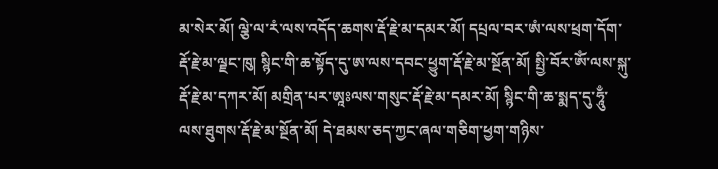མ་སེར་མོ། ལྕེ་ལ་རཾ་ལས་འདོད་ཆགས་རྡོ་རྗེ་མ་དམར་མོ། དཔྲལ་བར་ཨཾ་ལས་ཕྲག་དོག་རྡོ་རྗེ་མ་ལྗང་ཁུ། སྙིང་གི་ཆ་སྟོད་དུ་ཨ་ལས་དབང་ཕྱུག་རྡོ་རྗེ་མ་སྔོན་མོ། སྤྱི་བོར་ཨོཾ་ལས་སྐུ་རྡོ་རྗེ་མ་དཀར་མོ། མགྲིན་པར་ཨཱཿལས་གསུང་རྡོ་རྗེ་མ་དམར་མོ། སྙིང་གི་ཆ་སྨད་དུ་ཧཱུྃ་ལས་ཐུགས་རྡོ་རྗེ་མ་སྔོན་མོ། དེ་ཐམས་ཅད་ཀྱང་ཞལ་གཅིག་ཕྱག་གཉིས་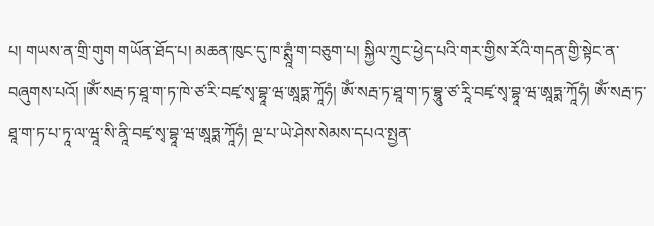པ། གཡས་ན་གྲི་གུག གཡོན་ཐོད་པ། མཆན་ཁུང་དུ་ཁ་ཊྶཱཾ་ག་བཅུག་པ། སྐྱིལ་ཀྲུང་ཕྱེད་པའི་གར་གྱིས་རོའི་གདན་གྱི་སྟེང་ན་བཞུགས་པའོ། །ཨོཾ་སརྦ་ཏ་ཐཱ་ག་ཏ་ཁེ་ཙ་རི་བཛྭ་སྭ་བྷཱ་ཝ་ཨཱཏྨ་ཀཱོཧཾ། ཨོཾ་སརྦ་ཏ་ཐཱ་ག་ཏ་བྷཱུ་ཙ་རཱི་བཛྭ་སྭ་བྷཱ་ཝ་ཨཱཏྨ་ཀཱོཧཾ། ཨོཾ་སརྦ་ཏ་ཐཱ་ག་ཏ་པ་ཏཱ་ལ་ཝཱ་སི་ནཱི་བཛྭ་སྭ་བྷཱ་ཝ་ཨཱཏྨ་ཀཱོཧཾ། ལྔ་པ་ཡེ་ཤེས་སེམས་དཔའ་སྤྱན་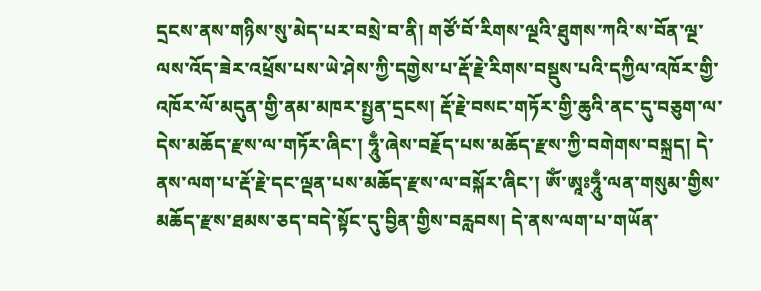དྲངས་ནས་གཉིས་སུ་མེད་པར་བསྲེ་བ་ནི། གཙོ་བོ་རིགས་ལྔའི་ཐུགས་ཀའི་ས་བོན་ལྔ་ལས་འོད་ཟེར་འཕྲོས་པས་ཡེ་ཤེས་ཀྱི་དགྱེས་པ་རྡོ་རྗེ་རིགས་བསྡུས་པའི་དཀྱིལ་འཁོར་གྱི་འཁོར་ལོ་མདུན་གྱི་ནམ་མཁར་སྤྱན་དྲངས། རྡོ་རྗེ་བསང་གཏོར་གྱི་ཆུའི་ནང་དུ་བཅུག་ལ་དེས་མཆོད་རྫས་ལ་གཏོར་ཞིང་། ཧཱུྃ་ཞེས་བརྗོད་པས་མཆོད་རྫས་ཀྱི་བགེགས་བསྐྲད། དེ་ནས་ལག་པ་རྡོ་རྗེ་དང་ལྡན་པས་མཆོད་རྫས་ལ་བསྐོར་ཞིང་། ཨོཾ་ཨཱཿཧཱུྃ་ལན་གསུམ་གྱིས་མཆོད་རྫས་ཐམས་ཅད་བདེ་སྟོང་དུ་བྱིན་གྱིས་བརླབས། དེ་ནས་ལག་པ་གཡོན་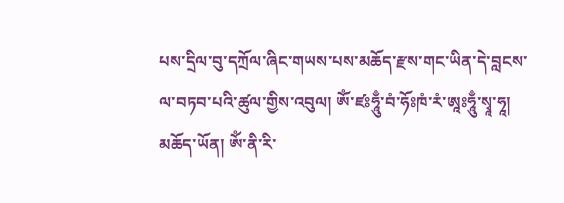པས་དྲིལ་བུ་དཀྲོལ་ཞིང་གཡས་པས་མཆོད་རྫས་གང་ཡིན་དེ་བླངས་ལ་བཏབ་པའི་ཚུལ་གྱིས་འབུལ། ཨོཾ་ཛཿཧཱུྃ་བཾ་ཧོཿཁཾ་རཾ་ཨཱཿཧཱུྃ་སྭཱ་ཧཱ། མཆོད་ཡོན། ཨོཾ་ནི་རི་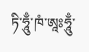ཏི་ཧཱུྃ་ཁཾ་ཨཱཿཧཱུྃ་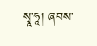སྭཱ་ཧཱ། ཞབས་